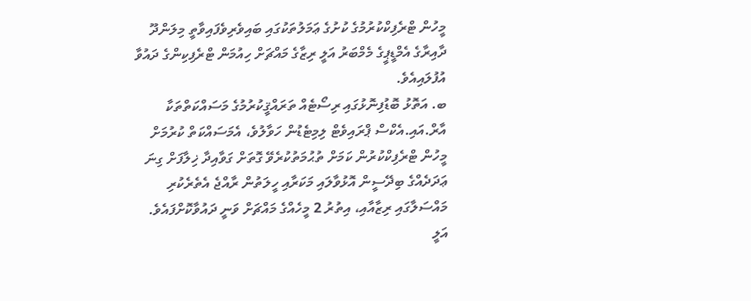މީހުން ޓްރެފިކްކުރުމުގެ ކުށުގެ ޢަމަލުތަކުގައި ބައިވެރިވެފައިވާތީ މިލަންދޫ ދާއިރާގެ އެމްޑީޕީގެ މެމްބަރު އަލީ ރިޒާގެ މައްޗަށް ހިއުމަން ޓްރެފިކިންގެ ދައުވާ އުފުލައިއެވެ.
ބ. އަތޮޅު ބޮޑުފިނޮޅުގައި ރިސޯޓެއް ތަރައްޤީކުރުމުގެ މަސައްކަތްތަކާ އާރް.އައި.އެކްސް ޕްރައިވެޓް ލިމިޓެޑުން ހަވާލުވެ، އެމަސައްކަތް ކުރުމަށް މީހުން ޓްރެފިކްކުރުން ކަމަށް ތުޙުމަތުކުރެވޭ ގޮތަށް ގަވާއިދާ ޚިލާފަށް ގިނަ ޢަދަދެއްގެ ބިދޭސީން އޮޅުވާލައި މަކަރާއި ހީލަތުން ރާއްޖެ އެތެރެކުރި މައްސަލާގައި ރިޒާއާއި، އިތުރު 2 މީހެއްގެ މައްޗަށް ވަނީ ދައުވާކޮށްފައެވެ.
އަލީ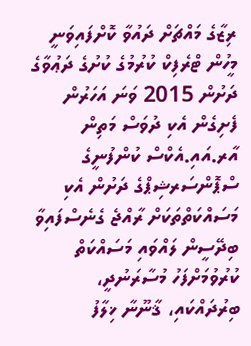ރިޒާގެ މައްޗަށް ދައުވާ ކޮށްފައިވަނީ މީހުން ޓްރެފިކް ކުރުމުގެ ކުށުގެ ދަޢުވާގެ ދަށުން 2015 ވަނަ އަހަރުން ފެށިގެން އެކި ދުވަސް މަތިން އާރ.އައި.އެކްސް ކުންފުނީގެ ސްޕޮންސަރޝިޕްގެ ދަށުން އެކި މަސައްކަތްތަކަށް ރާއްޖެ ގެނެސްފައިވާ ބިދޭސީން ލައްވައި މަސައްކަތް ކުރުވުމަށްފަހު މުސާރަނުދީ، ބިރުދައްކައި، ޤާނޫނާ ޚިލާފު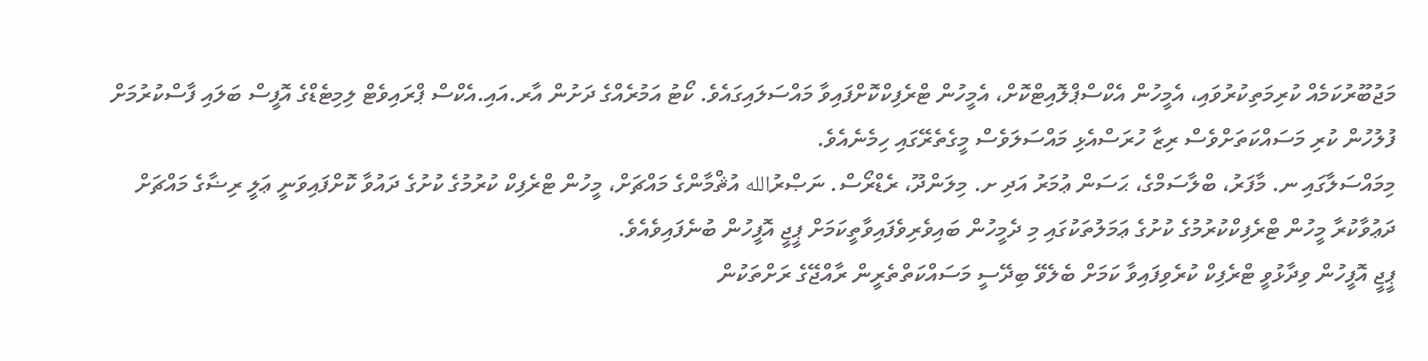މަޖުބޫރުކަމެއް ކުރިމަތިކުރުވައި، އެމީހުން އެކްސްޕްލޮއިޓްކޮށް، އެމީހުން ޓްރެފިކްކޮށްފައިވާ މައްސަލައިގައެވެ. ކޯޓު އަމުރެއްގެ ދަށުން އާރ.އައި.އެކްސް ޕްރައިވެޓް ލިމިޓެޑްގެ އޮފީސް ބަލައި ފާސްކުރުމަށް ފުލުހުން ކުރި މަސައްކަތަށްވެސް ރިޒާ ހުރަސްއެޅި މައްސަލަވެސް މީގެތެރޭގައި ހިމެނެއެވެ.
މިމައްސަލާގައި ނ. މާފަރު، ބްލާސަމްގެ، ޙަސަން ޢުމަރު އަދި ށ. މިލަންދޫ، ރެޑްރޯސް. ނަޞްރުالله އުޘްމާންގެ މައްޗަށް، މީހުން ޓްރެފިކް ކުރުމުގެ ކުށުގެ ދައުވާ ކޮށްފައިވަނީ ޢަލީ ރިޟާގެ މައްޗަށް ދަޢުވާކުރާ މީހުން ޓްރެފިކްކުރުމުގެ ކުށުގެ ޢަމަލުތަކުގައި މި ދެމީހުން ބައިވެރިވެފައިވާތީކަމަށް ޕީޖީ އޮފީހުން ބުނެފައިވެއެވެ.
ޕީޖީ އޮފީހުން ވިދާޅުވީ ޓްރެފިކް ކުރެވިފައިވާ ކަމަށް ބެލެވޭ ބިދޭސީ މަސައްކަތްތެރީން ރާއްޖޭގެ ރަށްތަކުން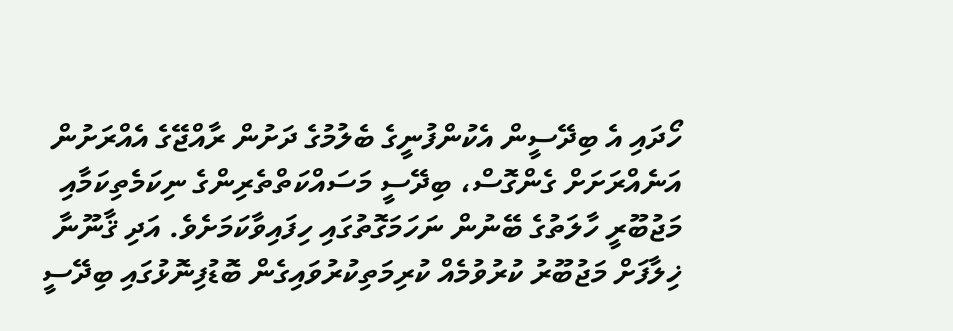ހޯދައި އެ ބިދޭސީން އެކުންފުނީގެ ބެލުމުގެ ދަށުން ރާއްޖޭގެ އެއްރަށުން އަނެއްރަށަށް ގެންގޮސް، ބިދޭސީ މަސައްކަތްތެރިންގެ ނިކަމެތިކަމާއި މަޖުބޫރީ ހާލަތުގެ ބޭނުން ނަހަމަގޮތުގައި ހިފައިވާކަމަށެވެ. އަދި ޤާނޫނާ ޚިލާފަށް މަޖުބޫރު ކުރުވުމެއް ކުރިމަތިކުރުވައިގެން ބޮޑުފިނޮޅުގައި ބިދޭސީ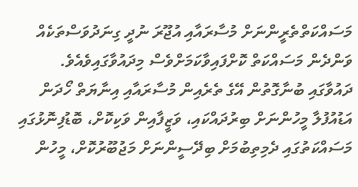މަސައްކަތްތެރީންނަށް މުސާރައާއި އުޖޫރަ ނުދީ ގިނަދުވަސްތަކެއް ވަންދެން މަސައްކަތް ކޮށްފައިވާކަމަށްވެސް މިދައުވާގައިވެއެވެ.
ދައުވާގައި ބުނާގޮތުން އޭގެ ތެރެއިން މުސާރައާއި އިނާޔަތް ހޯދަން އަޑުއުފުލާ މީހުންނަށް ބިރުދައްކައި، ވަޒީފާއިން ވަކިކޮށް، ބޮޑުފިނޮޅުގައި މަސައްކަތުގައި ދެމިތިބުމަށް ބިދޭސީންނަށް މަޖުބޫރުކޮށް، މީހުން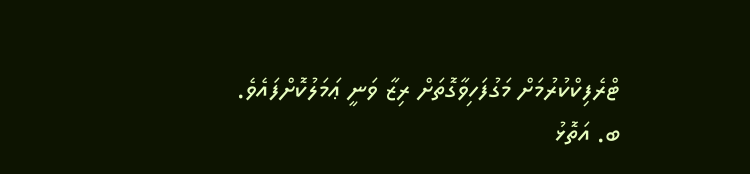ޓްރެފިކްކުރުމަށް މަގުފަހިވާގޮތަށް ރިޒާ ވަނީ ޢަމަލުކޮށްފައެވެ.
ބ. އަތޮޅު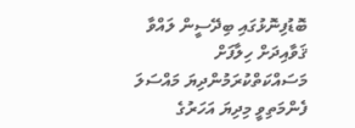ބޮޑުފިނޮޅުގައި ބިދޭސީން ލައްވާ ޤަވާއިދަށް ހިލާފަށް މަސައްކަތްކުރަމުންދިޔަ މައްސަލަ ފެންމަތިވީ މިދިޔަ އަހަރުގެ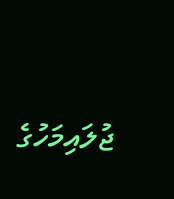ޖުލައިމަހުގެ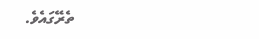ތެރޭގައެވެ.